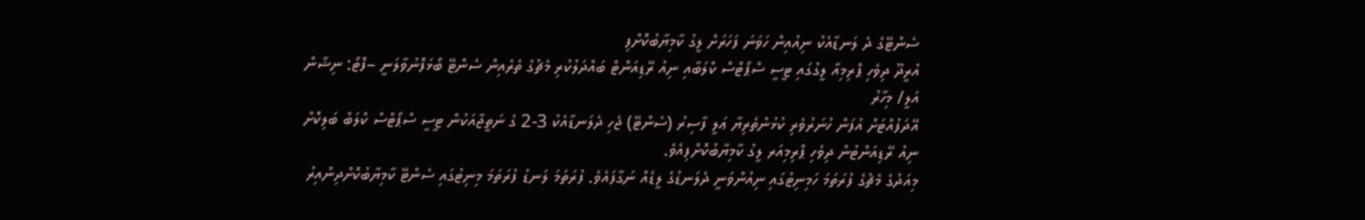ސެންޓޭގެ ދެ ލަނޑާއެކު ނިއުއިން ހަވަނަ ފަހަރަށް ލީގު ކާމިޔާބުކޮށްފި
އުރީދޫ ދިވެހި ޕްރިމިއާ ލީގުގައި ޓީސީ ސްޕޯޓްސް ކްލަބާއި ނިއު ރޭޑިއަންޓް ބައްދަލުކުރި މެޗުގެ ތެރެއިން ސެންޓޭ ބޯޅަފޮނުވާލަނީ –ފޮޓޯ: ނިޝާން އަލީ/ މިހާރު
އޭދަފުއްޓަށް އުފަން ހުނަރުވެރި ކުޅުންތެރިޔާ ޢަލީ ފާސިރު (ސެންޓޭ) ޖެހި ދެލަނޑާއެކު 3-2 ގެ ނަތީޖާއަކުން ޓީސީ ސްޕޯޓްސް ކްލަބް ބަލިކޮށް ނިއު ރޭޑިއަންޓުން ދިވެހި ޕްރިމިއަރ ލީގު ކާމިޔާބުކޮށްފިއެވެ.
މިއަދުގެ މެޗުގެ ފުރަތަމަ ހަމިނިޓުގައި ނިއުންވަނީ ދެލަނޑުގެ ލީޑެއް ނަގާފައެވެ. ފުރަތަމަ ލަނޑު ފުރަތަމަ މިނިޓުގައި ސެންޓޭ ކާމިޔާބުކޮށްދިންއިރު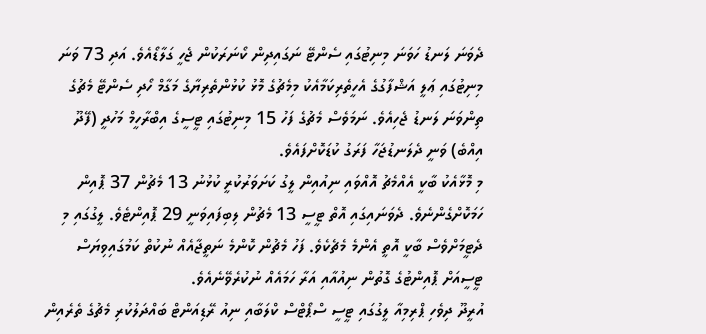ދެވަނަ ލަނޑު ހަވަނަ މިނިޓުގައި ސެންޓޭ ނަގައިދިން ކޯނަރަކުން ޖެހީ ގަލާޑޯއެވެ. އަދި 73 ވަނަ މިނިޓުގައި ޢަލީ އަޝްފާގުގެ އެހީތެރިކަމާއެކު މިމެޗުގެ މޮޅު ކުޅުންތެރިޔާގެ މަގާމް ހޯދި ސެންޓޭ މެޗުގެ ތިންވަނަ ލަނޑު ޖެހިއެވެ. ނަމަވެސް މެޗުގެ ފަހު 15 މިނިޓުގައި ޓީސީގެ އިބްރާހީމް މަހުދީ (ފޭދޫ އިއްބެ) ވަނީ ދެލަނޑުޖަހާ ފަރަގު ކުޑަކޮށްފައެވެ.
މި މޮޅާއެކު ބާކީ އެއްމެޗު އޮއްވައި ނިއުއިން ލީގު ކަށަވަރުކުރީ ކުޅުނު 13 މެޗުން 37 ޕޮއިން ހަމަކޮށްގެންނެވެ. ދެވަނައިގައި އޮތް ޓީސީ 13 މެޗުން ލިބިފައިވަނީ 29 ޕޮއިންޓެވެ. ލީގުގައި މި ދެޓީމަށްވެސް ބާކީ އޮތީ އެންމެ މެޗެކެވެ. ފަހު މެޗުން ކޮންމެ ނަތީޖާއެއް ނުކުތް ކަމުގައިވިޔަސް ޓީސީއަށް ޕޮއިންޓުގެ ގޮތުން ނިއުއާއި އަރާ ހަމައެއް ނުކުރެވޭނެއެވެ.
އުރީދޫ ދިވެހި ޕްރިމިއާ ލީގުގައި ޓީސީ ސްޕޯޓްސް ކްލަބާއި ނިއު ރޭޑިއަންޓް ބައްދަލުކުރި މެޗުގެ ތެރެއިން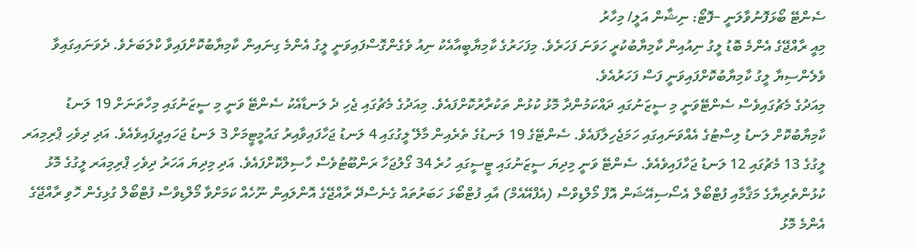ސެންޓޭ ބޯޅަފޮނުވާލަނީ –ފޮޓޯ: ނިޝާން އަލީ/ މިހާރު
މިއީ ރާއްޖޭގެ އެންމެ ބޮޑު ލީގު ނިއުއިން ކާމިޔާބުކުރީ ހަވަނަ ފަހަރެވެ. މިފަހަރުގެ ކާމިޔާބީއާއެކު ނިއު ވެގެންގޮސްފައިވަނީ ލީގު އެންމެ ގިނައިން ކާމިޔާބުކޮށްފައިވާ ކްލަބަށެވެ. ދެވަނައިގައިވާ ވެލެންސިޔާ ލީގު ކާމިޔާބުކޮށްފައިވަނީ ފަސް ފަހަރުއެވެ.
މިއަދުގެ މެޗުގައިވެސް ސެންޓޭވަނީ މި ސީޒަނުގައި ދައްކަމުންދާ މޮޅު ކުޅުން ތަކުރާރުކޮށްފައެވެ. މިއަދުގެ މެޗުގައި ޖެހި ދެ ލަނޑާއެކު ސެންޓޭ ވަނީ މި ސީޒަނުގައި މިހާތަނަށް 19 ލަނޑު ކާމިޔާބުކޮށް ލަނޑު ލިސްޓުގެ އެއްވަނައިގައި ހަމަޖެހިލާފައެވެ. ސެންޓޭގެ 19 ލަނޑުގެ ތެރެއިން މާލޭ ލީގުގައި 4 ލަނޑު ޖަހާފައިވާއިރު ގައުމީޓީމަށް 3 ލަނޑު ޖަހައިދީފައިވެއެވެ. އަދި ދިވެހި ޕްރިމިއަރ ލީގުގެ 13 މެޗުގައި 12 ލަނޑު ޖަހާފައިވެއެވެ. ސެންޓޭ ވަނީ މިދިޔަ ސީޒަނުގައި ޓީސީގައި ހުރެ 34 ގޯލުޖަހާ ރަންބޫޓުވެސް ހާސިލްކޮށްފައެވެ. އަދި މިދިޔަ އަހަރު ދިވެހި ޕްރިމިއަރ ލީގުގެ މޮޅު ކުޅުންތެރިޔާގެ މަޤާމާއި ފުޓްބޯލް އެސޯސިއޭޝަން އޮފް މޯލްޑިވްސް (އެފްއޭއެމް) އާއި ފުޓްބޯޅަ ހަބަރުތައް ގެނެސްދޭ ރާއްޖޭގެ އޮންލައިން ނޫހެއް ކަމަށްވާ މޯލްޑިވްސް ފުޓްބޯލް ގުޅިގެން ހޮވި ރާއްޖޭގެ އެންމެ މޮޅު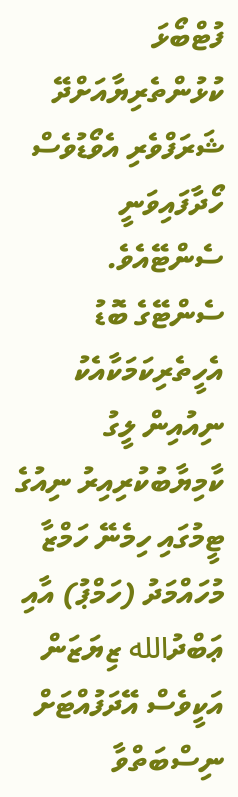ފުޓްބޯޅަ ކުޅުންތެރިޔާއަށްދޭ ޝަރަފްވެރި އެވޯޑުވެސް ހޯދާފައިވަނީ ސެންޓޭއެވެ.
ސެންޓޭގެ ބޮޑު އެހީތެރިކަމަކާއެކު ނިއުއިން ލީގު ކާމިޔާބުކުރިއިރު ނިއުގެ ޓީމުގައި ހިމެނޭ ހަމްޒާ މުހައްމަދު (ހަމްޕު) އާއި ޢަބްދުالله ޒިޔަޒަން އަކީވެސް އޭދަފުއްޓަށް ނިސްބަތްވާ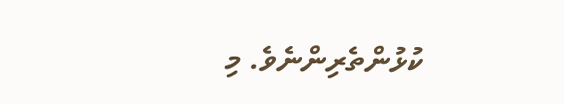ކުޅުންތެރިންނެވެ. މި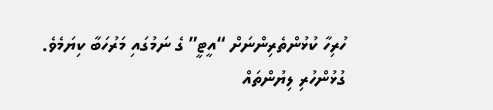ހުރިހާ ކުޅުންތެރިންނަށް “އީޓީ” ގެ ނަމުގައި މަރުހަބާ ކިޔަމެވެ.
ގުޅުންހުރި ލިޔުންތައް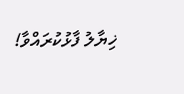ޚިޔާލު ފާޅުކުރައްވާ!